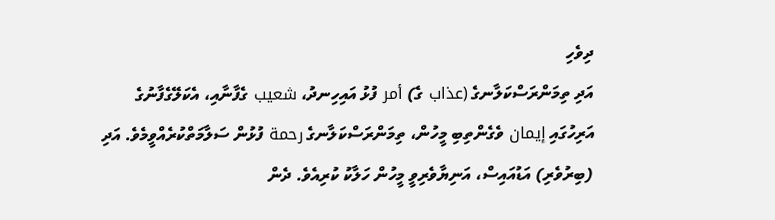ދިވެހި
އަދި ތިމަންރަސްކަލާނގެ (عذاب ގެ) أمر ފުޅު އައިހިނދު، شعيب ގެފާނާއި، އެކަލޭގެފާނުގެ އަރިހުގައި إيمان ވެގެންތިބި މީހުން، ތިމަންރަސްކަލާނގެ رحمة ފުޅުން ސަލާމަތްކުރެއްވީމެވެ. އަދި (ބިރުވެރި) އަޑުއައިސް، އަނިޔާވެރިވީ މީހުން ހަލާކު ކުރިއެވެ. ދެން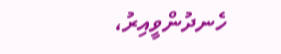ހެނދުންވީއިރު،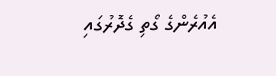އެއުރެންގެ ގޯތި ގެދޮރުގައި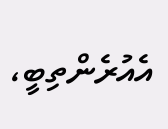އެއުރެންތިބީ،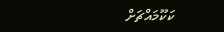ކަކޫމައްޗަށް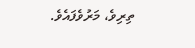ތިރިވެ، މަރުވެފައެވެ.